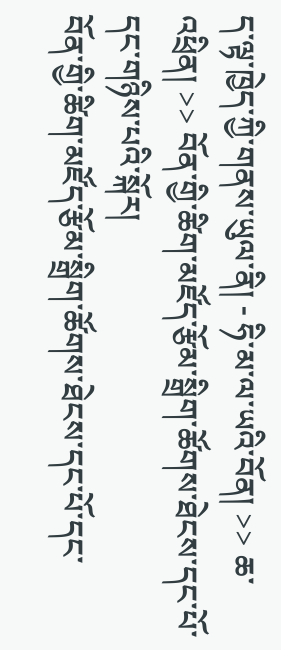ད་ལྟ་ཁྱེད་ཀྱི་གནས་ཡུལ་ནི། - ཧི་མ་ལ་ཡའི་བོན། >> ཆ་འཕྲིན། >> བོན་གྱི་ཚིག་མཛོད་རྩོམ་སྒྲིག་ཚོགས་ཐེངས་དང་པོ་དང་གཉིས་པའི་སྐོར།
བོན་གྱི་ཚིག་མཛོད་རྩོམ་སྒྲིག་ཚོགས་ཐེངས་དང་པོ་དང་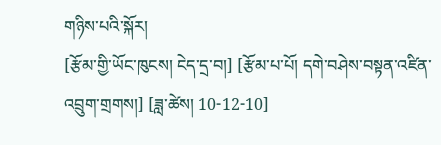གཉིས་པའི་སྐོར།
[རྩོམ་གྱི་ཡོང་ཁུངས། ངེད་དྲ་བ།] [རྩོམ་པ་པོ། དགེ་བཤེས་བསྟན་འཛིན་འབྲུག་གྲགས།] [ཟླ་ཚེས། 10-12-10]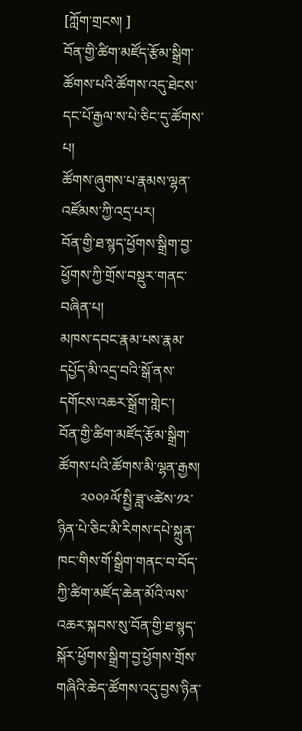[ཀློག་གྲངས། ]
བོན་གྱི་ཚིག་མཛོད་རྩོམ་སྒྲིག་ཚོགས་པའི་ཚོགས་འདུ་ཐེངས་དང་པོ་རྒྱལ་ས་པེ་ཅིང་དུ་ཚོགས་པ།
ཚོགས་ཞུགས་པ་རྣམས་ལྷན་འཛོམས་ཀྱི་འདྲ་པར།
བོན་གྱི་ཐ་སྙད་ཕྱོགས་སྒྲིག་བྱ་ཕྱོགས་ཀྱི་གྲོས་བསྡུར་གནང་བཞིན་པ།
མཁས་དབང་རྣམ་པས་རྣམ་དཔྱོད་མི་འདྲ་བའི་སྒོ་ནས་དགོངས་འཆར་སྒྲོག་གླེང་།
བོན་གྱི་ཚིག་མཛོད་རྩོམ་སྒྲིག་ཚོགས་པའི་ཚོགས་མི་ལྷན་རྒྱས།
      ༢༠༠༩ལོ་སྤྱི་ཟླ་༦ཚེས་༡༢་ཉིན་པེ་ཅིང་མི་རིགས་དཔེ་སྐྲུན་ཁང་གིས་གོ་སྒྲིག་གནང་བ་བོད་ཀྱི་ཚིག་མཛོད་ཆེན་མོའི་ལས་འཆར་སྐབས་སུ་བོན་གྱི་ཐ་སྙད་སྐོར་ཕྱོགས་སྒྲིག་བྱ་ཕྱོགས་གྲོས་གཞིའི་ཆེད་ཚོགས་འདུ་བྱས་ཉིན་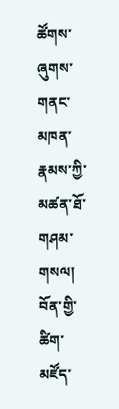ཚོགས་ཞུགས་གནང་མཁན་རྣམས་ཀྱི་མཚན་ཐོ་གཤམ་གསལ།
བོན་གྱི་ཚིག་མཛོད་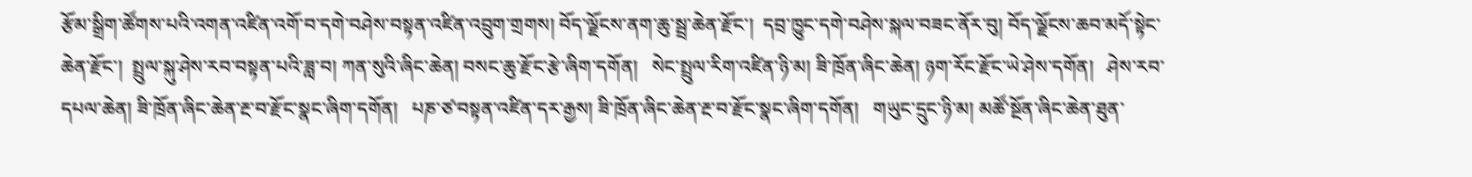རྩོམ་སྒྲིག་ཚོགས་པའི་འགན་འཛིན་འགོ་བ་དགེ་བཤེས་བསྟན་འཛིན་འབྲུག་གྲགས། བོད་ལྗོངས་ནག་ཆུ་སྦྲ་ཆེན་རྫོང་།  དབྲ་ཁྱུང་དགེ་བཤེས་སྐལ་བཟང་ནོར་བུ། བོད་ལྗོངས་ཆབ་མདོ་སྟེང་ཆེན་རྫོང་།  སྤྲུལ་སྐུ་ཤེས་རབ་བསྟན་པའི་ཟླ་བ། ཀན་སུའི་ཞིང་ཆེན། བསང་ཆུ་རྫོང་རྩེ་ཞིག་དགོན།   སེང་སྤྲུལ་རིག་འཛིན་ཉི་མ། ཟི་ཁྲོན་ཞིང་ཆེན། ཉག་རོང་རྫོང་ཡེ་ཤེས་དགོན།   ཤེས་རབ་དཔལ་ཆེན། ཟི་ཁྲོན་ཞིང་ཆེན་རྔ་བ་རྫོང་སྣང་ཞིག་དགོན།   པཎ་ཙ་བསྟན་འཛིན་དར་རྒྱས། ཟི་ཁྲོན་ཞིང་ཆེན་རྔ་བ་རྫོང་སྣང་ཞིག་དགོན།   གཡུང་དྲུང་ཉི་མ། མཚོ་སྔོན་ཞིང་ཆེན་ཐུན་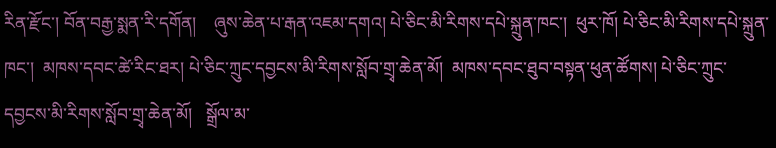རིན་རྫོང་། བོན་བརྒྱ་སྨན་རི་དགོན།    ཞུས་ཆེན་པ་རྒན་འཇམ་དགའ། པེ་ཅིང་མི་རིགས་དཔེ་སྐྲུན་ཁང་།  ཕུར་ཁོ། པེ་ཅིང་མི་རིགས་དཔེ་སྐྲུན་ཁང་།  མཁས་དབང་ཚེ་རིང་ཐར། པེ་ཅིང་ཀྲུང་དབྱངས་མི་རིགས་སློབ་གྲྭ་ཆེན་མོ།  མཁས་དབང་ཐུབ་བསྟན་ཕུན་ཚོགས། པེ་ཅིང་ཀྲུང་དབྱངས་མི་རིགས་སློབ་གྲྭ་ཆེན་མོ།   སྒྲོལ་མ་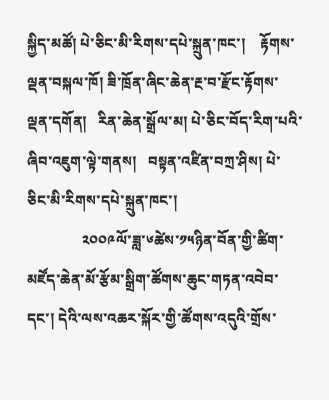སྐྱིད་མཚོ། པེ་ཅིང་མི་རིགས་དཔེ་སྐྲུན་ཁང་།    རྟོགས་ལྡན་བསྐལ་ཁོ། ཟི་ཁྲོན་ཞིང་ཆེན་རྔ་བ་རྫོང་རྟོགས་ལྡན་དགོན།   རིན་ཆེན་སྒྲོལ་མ། པེ་ཅིང་བོད་རིག་པའི་ཞིབ་འཇུག་ལྟེ་གནས།   བསྟན་འཛིན་བཀྲ་ཤིས། པེ་ཅིང་མི་རིགས་དཔེ་སྐྲུན་ཁང་།
               ༢༠༠༩ལོ་ཟླ་༦ཚེས་༡༥ཉིན་བོན་གྱི་ཚིག་མཛོད་ཆེན་མོ་རྩོམ་སྒྲིག་ཚོགས་ཆུང་གཏན་འབེབ་དང་། དེའི་ལས་འཆར་སྐོར་གྱི་ཚོགས་འདུའི་གྲོས་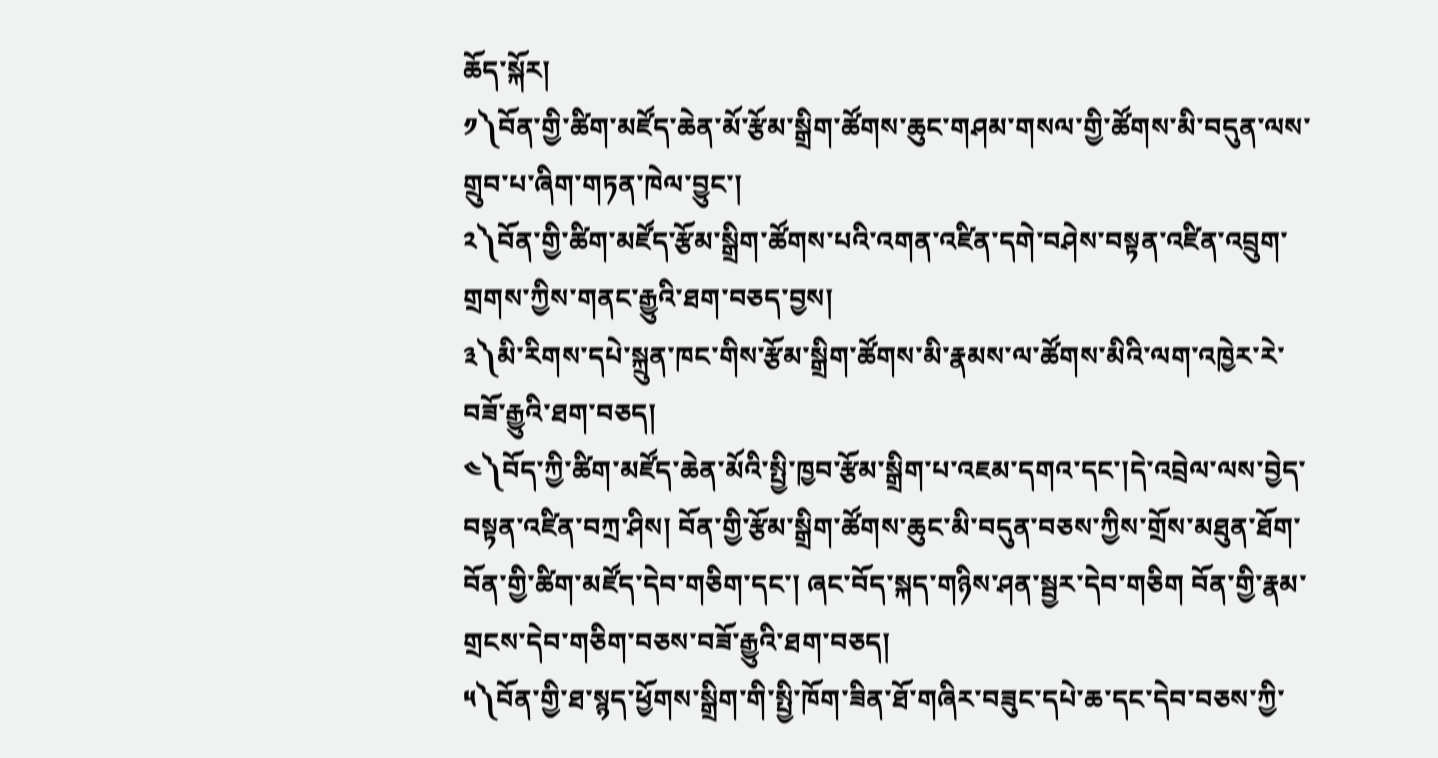ཆོད་སྐོར།
༡༽བོན་གྱི་ཚིག་མཛོད་ཆེན་མོ་རྩོམ་སྒྲིག་ཚོགས་ཆུང་གཤམ་གསལ་གྱི་ཚོགས་མི་བདུན་ལས་གྲུབ་པ་ཞིག་གཏན་ཁེལ་བྱུང་།
༢༽བོན་གྱི་ཚིག་མཛོད་རྩོམ་སྒྲིག་ཚོགས་པའི་འགན་འཛིན་དགེ་བཤེས་བསྟན་འཛིན་འབྲུག་གྲགས་ཀྱིས་གནང་རྒྱུའི་ཐག་བཅད་བྱས།
༣༽མི་རིགས་དཔེ་སྐྲུན་ཁང་གིས་རྩོམ་སྒྲིག་ཚོགས་མི་རྣམས་ལ་ཚོགས་མིའི་ལག་འཁྱེར་རེ་བཟོ་རྒྱུའི་ཐག་བཅད།
༤༽བོད་ཀྱི་ཚིག་མཛོད་ཆེན་མོའི་སྤྱི་ཁྱབ་རྩོམ་སྒྲིག་པ་འཇམ་དགའ་དང་།དེ་འབྲེལ་ལས་བྱེད་ བསྟན་འཛིན་བཀྲ་ཤིས། བོན་གྱི་རྩོམ་སྒྲིག་ཚོགས་ཆུང་མི་བདུན་བཅས་ཀྱིས་གྲོས་མཐུན་ཐོག་བོན་གྱི་ཚིག་མཛོད་དེབ་གཅིག་དང་། ཞང་བོད་སྐད་གཉིས་ཤན་སྦྱར་དེབ་གཅིག བོན་གྱི་རྣམ་གྲངས་དེབ་གཅིག་བཅས་བཟོ་རྒྱུའི་ཐག་བཅད།
༥༽བོན་གྱི་ཐ་སྙད་ཕྱོགས་སྒྲིག་གི་སྤྱི་ཁོག་ཟིན་ཐོ་གཞིར་བཟུང་དཔེ་ཆ་དང་དེབ་བཅས་ཀྱི་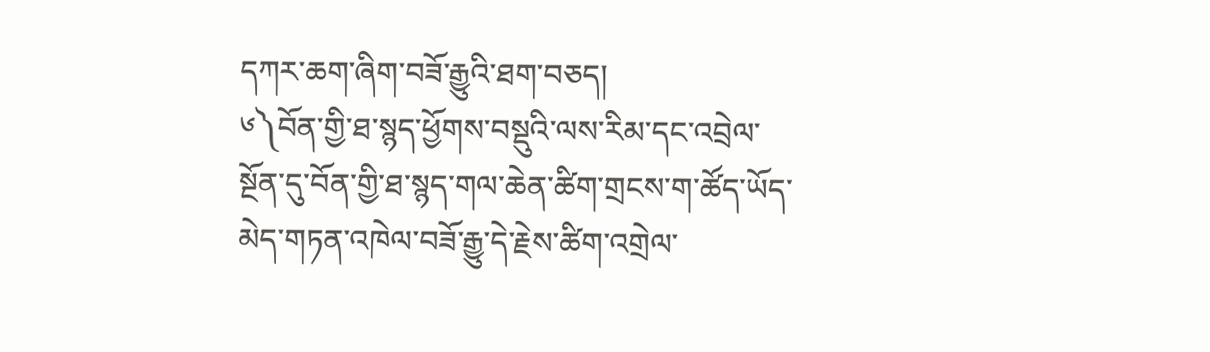དཀར་ཆག་ཞིག་བཟོ་རྒྱུའི་ཐག་བཅད།
༦༽བོན་གྱི་ཐ་སྙད་ཕྱོགས་བསྡུའི་ལས་རིམ་དང་འབྲེལ་སྔོན་དུ་བོན་གྱི་ཐ་སྙད་གལ་ཆེན་ཚིག་གྲངས་ག་ཚོད་ཡོད་མེད་གཏན་འཁེལ་བཟོ་རྒྱུ་དེ་རྗེས་ཚིག་འགྲེལ་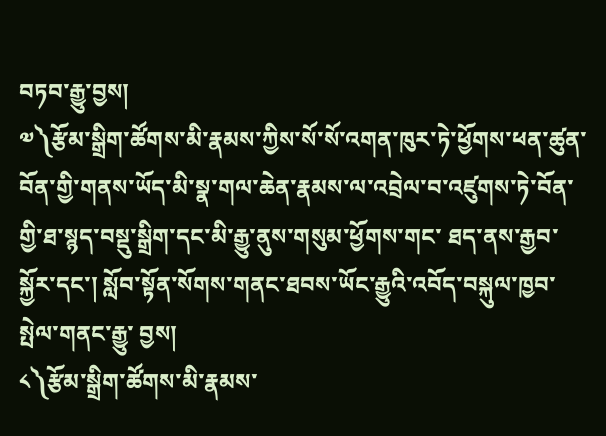བཏབ་རྒྱུ་བྱས།
༧༽རྩོམ་སྒྲིག་ཚོགས་མི་རྣམས་ཀྱིས་སོ་སོ་འགན་ཁུར་ཏེ་ཕྱོགས་ཕན་ཚུན་བོན་གྱི་གནས་ཡོད་མི་སྣ་གལ་ཆེན་རྣམས་ལ་འབྲེལ་བ་འཛུགས་ཏེ་བོན་གྱི་ཐ་སྙད་བསྡུ་སྒྲིག་དང་མི་རྒྱུ་ནུས་གསུམ་ཕྱོགས་གང་ ཐད་ནས་རྒྱབ་སྐྱོར་དང་། སློབ་སྟོན་སོགས་གནང་ཐབས་ཡོང་རྒྱུའི་འབོད་བསྐུལ་ཁྱབ་སྤེལ་གནང་རྒྱུ་ བྱས།
༨༽རྩོམ་སྒྲིག་ཚོགས་མི་རྣམས་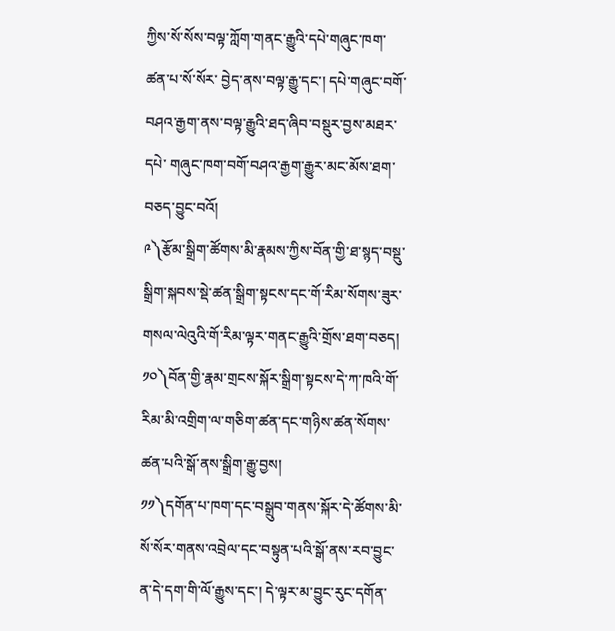ཀྱིས་སོ་སོས་བལྟ་ཀློག་གནང་རྒྱུའི་དཔེ་གཞུང་ཁག་ཚན་པ་སོ་སོར་ བྱེད་ནས་བལྟ་རྒྱུ་དང་། དཔེ་གཞུང་བགོ་བཤའ་རྒྱག་ནས་བལྟ་རྒྱུའི་ཐད་ཞིབ་བསྡུར་བྱས་མཐར་དཔེ་ གཞུང་ཁག་བགོ་བཤའ་རྒྱག་རྒྱུར་མང་མོས་ཐག་བཅད་བྱུང་བའོ།
༩༽རྩོམ་སྒྲིག་ཚོགས་མི་རྣམས་ཀྱིས་བོན་གྱི་ཐ་སྙད་བསྡུ་སྒྲིག་སྐབས་སྡེ་ཚན་སྒྲིག་སྟངས་དང་གོ་རིམ་སོགས་ཟུར་གསལ་ལེའུའི་གོ་རིམ་ལྟར་གནང་རྒྱུའི་གྲོས་ཐག་བཅད།
༡༠༽བོན་གྱི་རྣམ་གྲངས་སྐོར་སྒྲིག་སྟངས་དེ་ཀ་ཁའི་གོ་རིམ་མི་འགྲིག་ལ་གཅིག་ཚན་དང་གཉིས་ཚན་སོགས་ཚན་པའི་སྒོ་ནས་སྒྲིག་རྒྱུ་བྱས།
༡༡༽དགོན་པ་ཁག་དང་བསྒྲུབ་གནས་སྐོར་དེ་ཚོགས་མི་སོ་སོར་གནས་འབྲེལ་དང་བསྟུན་པའི་སྒོ་ནས་རབ་བྱུང་ན་དེ་དག་གི་ལོ་རྒྱུས་དང་། དེ་ལྟར་མ་བྱུང་རུང་དགོན་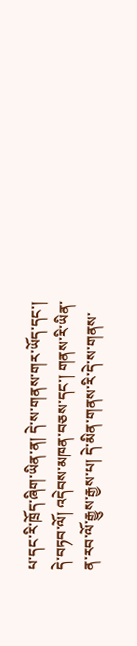པ་དང་རི་ཁྲོད་ཞིག་ཡིན་ན། དེ་ས་གནས་གར་ཡོད་དང་། དེ་བཏབ་ལོ། འདེབས་མཁན་བཅས་དང་། གནས་རི་ཡིན་ན་རབ་ལོ་རྒྱུས་རྒྱས་པ། དེ་མིན་གནས་རི་དེ་ས་གནས་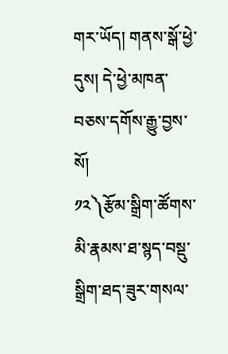གར་ཡོད། གནས་སྒོ་ཕྱེ་དུས། དེ་ཕྱེ་མཁན་བཅས་དགོས་རྒྱུ་བྱས་སོ།
༡༢༽རྩོམ་སྒྲིག་ཚོགས་མི་རྣམས་ཐ་སྙད་བསྡུ་སྒྲིག་ཐད་ཟུར་གསལ་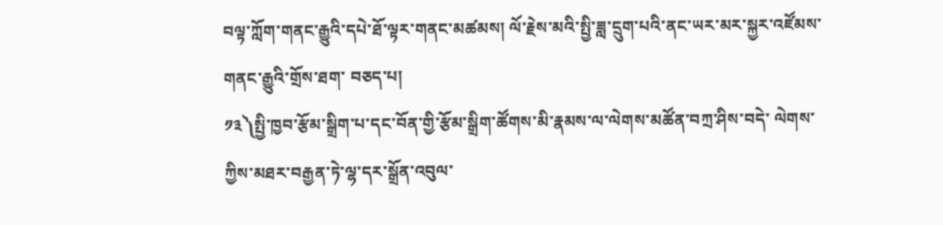བལྟ་ཀློག་གནང་རྒྱུའི་དཔེ་ཐོ་ལྟར་གནང་མཚམས། ལོ་རྗེས་མའི་སྤྱི་ཟླ་དྲུག་པའི་ནང་ཡར་མར་སྐྱར་འཛོམས་གནང་རྒྱུའི་གྲོས་ཐག་ བཅད་པ།
༡༣༽སྤྱི་ཁྱབ་རྩོམ་སྒྲིག་པ་དང་བོན་གྱི་རྩོམ་སྒྲིག་ཚོགས་མི་རྣམས་ལ་ལེགས་མཚོན་བཀྲ་ཤིས་བདེ་ ལེགས་ཀྱིས་མཐར་བརྒྱན་ཏེ་ལྷ་དར་སྒྲོན་འབུལ་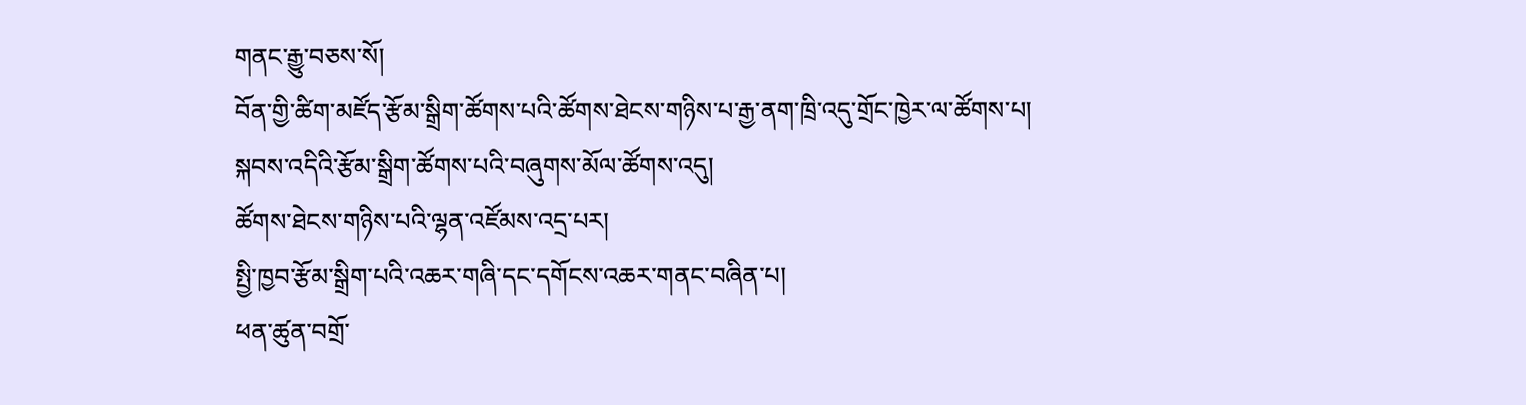གནང་རྒྱུ་བཅས་སོ།
བོན་གྱི་ཚིག་མཛོད་རྩོམ་སྒྲིག་ཚོགས་པའི་ཚོགས་ཐེངས་གཉིས་པ་རྒྱ་ནག་ཁྲི་འདུ་གྲོང་ཁྱེར་ལ་ཚོགས་པ།
སྐབས་འདིའི་རྩོམ་སྒྲིག་ཚོགས་པའི་བཞུགས་མོལ་ཚོགས་འདུ།
ཚོགས་ཐེངས་གཉིས་པའི་ལྷན་འཛོམས་འདྲ་པར།
སྤྱི་ཁྱབ་རྩོམ་སྒྲིག་པའི་འཆར་གཞི་དང་དགོངས་འཆར་གནང་བཞིན་པ།
ཕན་ཚུན་བགྲོ་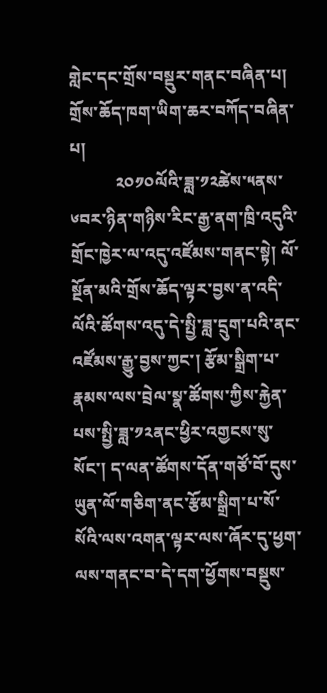གླེང་དང་གྲོས་བསྡུར་གནང་བཞིན་པ།
གྲོས་ཆོད་ཁག་ཡིག་ཆར་བཀོད་བཞིན་པ།
           ༢༠༡༠ལོའི་ཟླ་༡༢ཚེས་༥ནས་༦བར་ཉིན་གཉིས་རིང་རྒྱ་ནག་ཁྲི་འདུའི་གྲོང་ཁྱེར་ལ་འདུ་འཛོམས་གནང་སྟེ། ལོ་སྔོན་མའི་གྲོས་ཆོད་ལྟར་བྱས་ན་འདི་ལོའི་ཚོགས་འདུ་དེ་སྤྱི་ཟླ་དྲུག་པའི་ནང་འཛོམས་རྒྱུ་བྱས་ཀྱང་། རྩོམ་སྒྲིག་པ་རྣམས་ལས་བྲེལ་སྣ་ཚོགས་ཀྱིས་རྐྱེན་པས་སྤྱི་ཟླ་༡༢ནང་ཕྱིར་འགྱངས་སུ་སོང་། ད་ལན་ཚོགས་དོན་གཙོ་བོ་དུས་ཡུན་ལོ་གཅིག་ནང་རྩོམ་སྒྲིག་པ་སོ་སོའི་ལས་འགན་ལྟར་ལས་ཞོར་དུ་ཕྱག་ལས་གནང་བ་དེ་དག་ཕྱོགས་བསྡུས་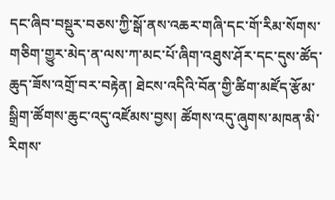དང་ཞིབ་བསྡུར་བཅས་ཀྱི་སྒོ་ནས་འཆར་གཞི་དང་གོ་རིམ་སོགས་གཅིག་གྱུར་མེད་ན་ལས་ཀ་མང་པོ་ཞིག་འཐུས་ཤོར་དང་དུས་ཚོད་ཆུད་ཟོས་འགྲོ་བར་བརྟེན། ཐེངས་འདིའི་བོན་གྱི་ཚིག་མཛོད་རྩོམ་སྒྲིག་ཚོགས་ཆུང་འདུ་འཛོམས་བྱས། ཚོགས་འདུ་ཞུགས་མཁན་མི་རིགས་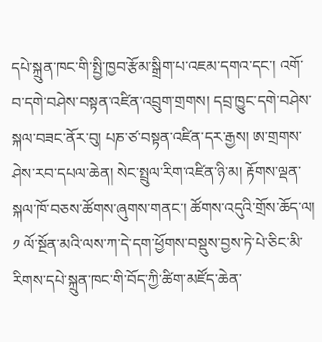དཔེ་སྐྲུན་ཁང་གི་སྤྱི་ཁྱབ་རྩོམ་སྒྲིག་པ་འཇམ་དགའ་དང་། འགོ་བ་དགེ་བཤེས་བསྟན་འཛིན་འབྲུག་གྲགས། དབྲ་ཁྱུང་དགེ་བཤེས་སྐལ་བཟང་ནོར་བུ། པཎ་ཙ་བསྟན་འཛིན་དར་རྒྱས། ཨ་གྲགས་ཤེས་རབ་དཔལ་ཆེན། སེང་སྤྲུལ་རིག་འཛིན་ཉི་མ། རྟོགས་ལྡན་སྐལ་ཁོ་བཅས་ཚོགས་ཞུགས་གནང་། ཚོགས་འདུའི་གྲོས་ཆོད་ལ།
༡ ལོ་སྔོན་མའི་ལས་ཀ་དེ་དག་ཕྱོགས་བསྡུས་བྱས་ཏེ་པེ་ཅིང་མི་རིགས་དཔེ་སྐྲུན་ཁང་གི་བོད་ཀྱི་ཚིག་མཛོད་ཆེན་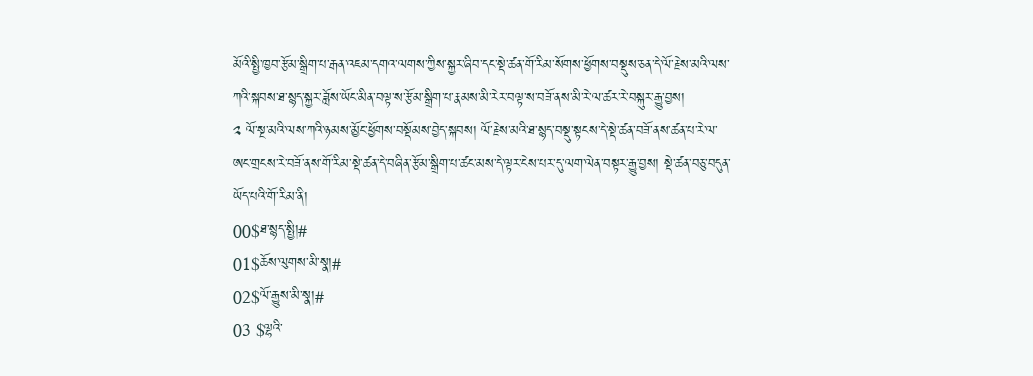མོའི་སྤྱི་ཁྱབ་རྩོམ་སྒྲིག་པ་རྒན་འཇམ་དགའ་ལགས་ཀྱིས་སྐྱར་ཞིབ་དང་སྡེ་ཚན་གོ་རིམ་སོགས་ཕྱོགས་བསྡུས་ཅན་དེ་ལོ་རྗེས་མའི་ལས་ཀའི་སྐབས་ཐ་སྙད་སྐྱར་ཟློས་ཡོང་མིན་བལྟ་ས་རྩོམ་སྒྲིག་པ་རྣམས་མི་རེར་བལྟ་ས་བཟོ་ནས་མི་རེ་ལ་ཚར་རེ་བསྐུར་རྒྱུ་བྱས།
༢ ལོ་སྔ་མའི་ལས་ཀའི་ཉམས་མྱོང་ཕྱོགས་བསྡོམས་བྱེད་སྐབས། ལོ་རྗེས་མའི་ཐ་སྙད་བསྡུ་སྟངས་དེ་སྡེ་ཚན་བཟོ་ནས་ཚན་པ་རེ་ལ་ཨང་གྲངས་རེ་བཟོ་ནས་གོ་རིམ་སྡེ་ཚན་དེ་བཞིན་རྩོམ་སྒྲིག་པ་ཚང་མས་དེ་ལྟར་ངེས་པར་དུ་ལག་ལེན་བསྟར་རྒྱུ་བྱས། སྡེ་ཚན་བཅུ་བདུན་ཡོད་པའི་གོ་རིམ་ནི།
00$ཐ་སྙད་སྤྱི།#
01$ཆོས་ལུགས་མི་སྣ།#
02$ལོ་རྒྱུས་མི་སྣ།#
03 $ལྷའི་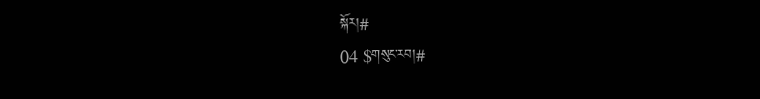སྐོར།#
04 $གསུང་རབ།#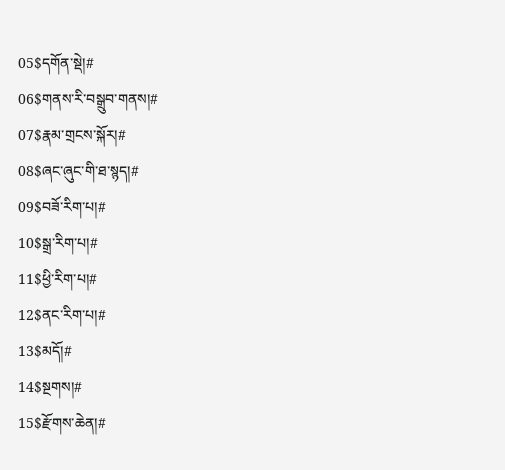05$དགོན་སྡེ།#
06$གནས་རི་བསྒྲུབ་གནས།#
07$རྣམ་གྲངས་སྐོར།#
08$ཞང་ཞུང་གི་ཐ་སྙད།#
09$བཟོ་རིག་པ།#
10$སྒྲ་རིག་པ།#
11$ཕྱི་རིག་པ།#
12$ནང་རིག་པ།#
13$མདོ།#
14$སྔགས།#
15$རྫོགས་ཆེན།#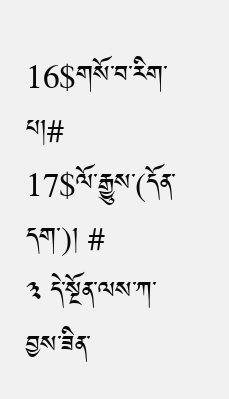16$གསོ་བ་རིག་པ།#
17$ལོ་རྒྱུས་(དོན་དག་)། #
༣ དེ་སྔོན་ལས་ཀ་བྱས་ཟིན་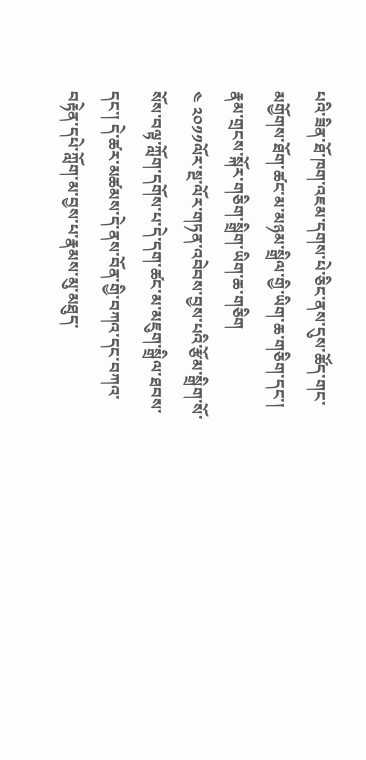པའི་ཟིན་ཐོ་ཁག་འཇམ་དགས་པེ་ཅིང་ནས་དུས་ཚོད་གང་མགྱོགས་ཐོག་ཚང་མ་མཉམ་སྒྲིལ་གྱི་ཡིག་ཆ་གཅིག་དང་། རྣམ་གྲངས་སྐོར་གཅིག་སྒྲིག་ཡིག་ཆ་གཅིག
༤ ༢༠༡༡ལོར་སྔ་ལོར་གཏན་འབེབས་བྱས་པའི་རྩོམ་སྒྲིག་སོ་སོས་བལྟ་ཀློག་དགོས་པ་དེ་དག་ཚང་མ་མཇུག་སྒྲིལ་ཐབས་དང་། དེ་ཚར་མཚམས་དེ་ནས་བོན་གྱི་བཀའ་དང་བཀའ་བརྟེན་དཔེ་ཀློག་མ་བྱས་པ་རྣམས་མུ་མཐུད་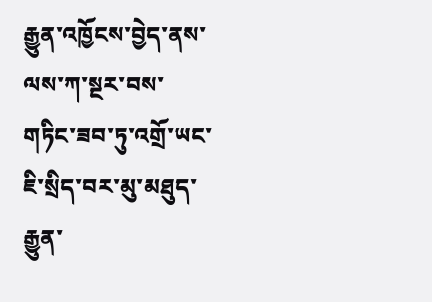རྒྱུན་འཁྱོངས་བྱེད་ནས་ལས་ཀ་སྔར་བས་གཏིང་ཟབ་ཏུ་འགྲོ་ཡང་ཇི་སྲིད་བར་མུ་མཐུད་རྒྱུན་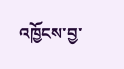འཁྱོངས་བྱ་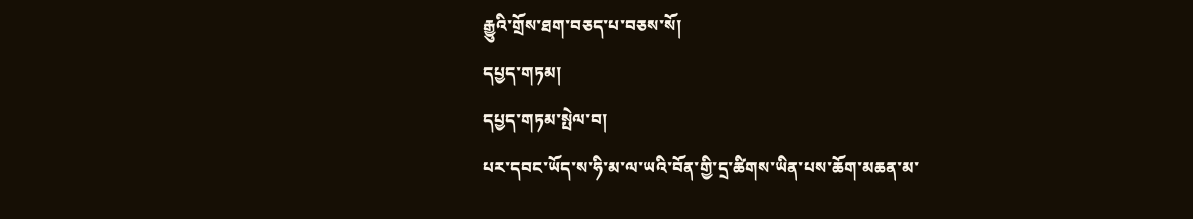རྒྱུའི་གྲོས་ཐག་བཅད་པ་བཅས་སོ།
དཔྱད་གཏམ།
དཔྱད་གཏམ་སྤེལ་བ།
པར་དབང་ཡོད་ས་ཧི་མ་ལ་ཡའི་བོན་གྱི་དྲ་ཚིགས་ཡིན་པས་ཆོག་མཆན་མ་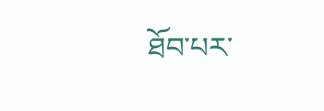ཐོབ་པར་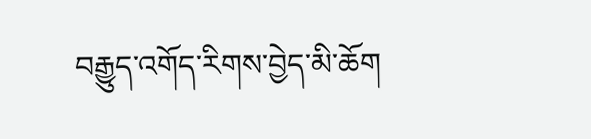བརྒྱུད་འགོད་རིགས་བྱེད་མི་ཆོག